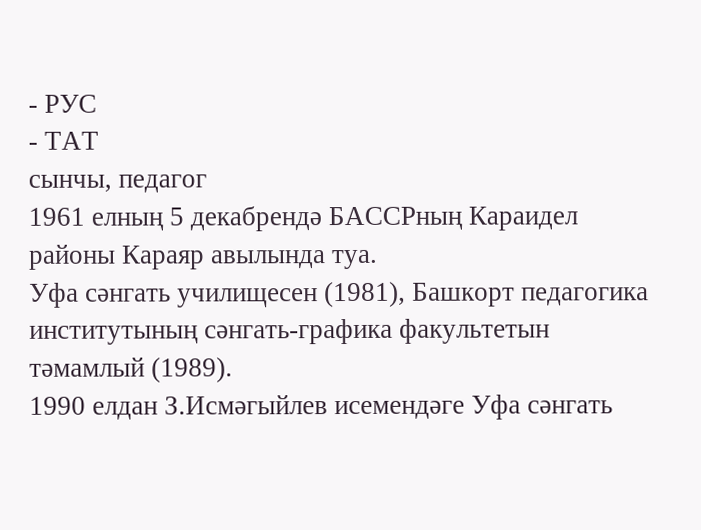- РУС
- ТАТ
сынчы, педагог
1961 елның 5 декабрендә БАССРның Караидел районы Караяр авылында туа.
Уфа сәнгать училищесен (1981), Башкорт педагогика институтының сәнгать-графика факультетын тәмамлый (1989).
1990 елдан З.Исмәгыйлев исемендәге Уфа сәнгать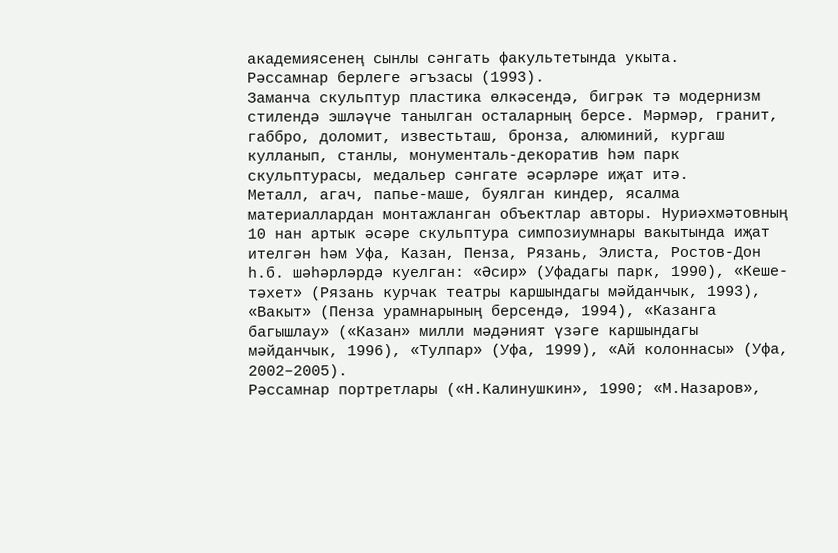академиясенең сынлы сәнгать факультетында укыта.
Рәссамнар берлеге әгъзасы (1993).
Заманча скульптур пластика өлкәсендә, бигрәк тә модернизм стилендә эшләүче танылган осталарның берсе. Мәрмәр, гранит, габбро, доломит, известьташ, бронза, алюминий, кургаш кулланып, станлы, монументаль-декоратив һәм парк скульптурасы, медальер сәнгате әсәрләре иҗат итә.
Металл, агач, папье-маше, буялган киндер, ясалма материаллардан монтажланган объектлар авторы. Нуриәхмәтовның 10 нан артык әсәре скульптура симпозиумнары вакытында иҗат ителгән һәм Уфа, Казан, Пенза, Рязань, Элиста, Ростов-Дон һ.б. шәһәрләрдә куелган: «Әсир» (Уфадагы парк, 1990), «Кеше-тәхет» (Рязань курчак театры каршындагы мәйданчык, 1993), «Вакыт» (Пенза урамнарының берсендә, 1994), «Казанга багышлау» («Казан» милли мәдәният үзәге каршындагы мәйданчык, 1996), «Тулпар» (Уфа, 1999), «Ай колоннасы» (Уфа, 2002–2005).
Рәссамнар портретлары («Н.Калинушкин», 1990; «М.Назаров»,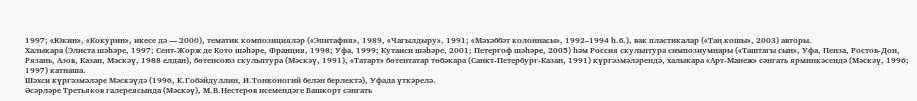1997; «Юкин», «Кокурин», икесе дә — 2000), тематик композицияләр («Эпитафия», 1989, «Чагылдыру», 1991; «Мәхәббәт колоннасы», 1992–1994 һ.б.), вак пластикалар («Таң кошы», 2003) авторы.
Халыкара (Элиста шәһәре, 1997; Сент-Жорж де Кото шәһәре, Франция, 1998; Уфа, 1999; Кутаиси шәһәре, 2001; Петергоф шәһәре, 2005) һәм Россия скульптура симпозиумнары («Таштагы сын», Уфа, Пенза, Ростов-Дон, Рязань, Азов, Казан, Мәскәү, 1988 елдан), бөтенсоюз скульптура (Мәскәү, 1991), «Татарт» бөтентатар төбәкара (Санкт-Петербург-Казан, 1991) күргәзмәләрендә, халыкара «Арт-Манеж» сәнгать ярминкәсендә (Мәскәү, 1996; 1997) катнаша.
Шәхси күргәзмәләре Мәскәүдә (1996, К.Гобәйдуллин, И.Тонконогий белән берлектә), Уфада үткәрелә.
Әсәрләре Третьяков галереясында (Мәскәү), М.В.Нестеров исемендәге Башкорт сәнгать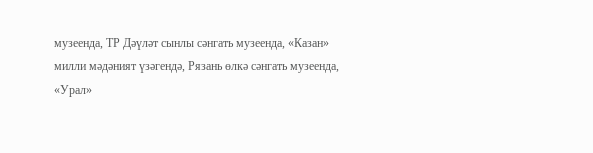музеенда, ТР Дәүләт сынлы сәнгать музеенда, «Казан» милли мәдәният үзәгендә, Рязань өлкә сәнгать музеенда, «Урал»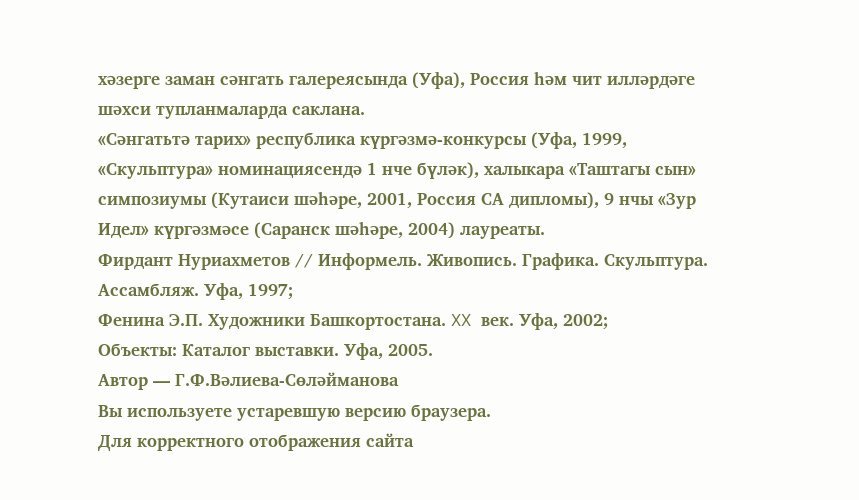хәзерге заман сәнгать галереясында (Уфа), Россия һәм чит илләрдәге шәхси тупланмаларда саклана.
«Сәнгатьтә тарих» республика күргәзмә-конкурсы (Уфа, 1999, «Скульптура» номинациясендә 1 нче бүләк), халыкара «Таштагы сын» симпозиумы (Кутаиси шәһәре, 2001, Россия СА дипломы), 9 нчы «Зур Идел» күргәзмәсе (Саранск шәһәре, 2004) лауреаты.
Фирдант Нуриахметов // Информель. Живопись. Графика. Скульптура. Ассамбляж. Уфа, 1997;
Фенина Э.П. Художники Башкортостана. XX век. Уфа, 2002;
Объекты: Каталог выставки. Уфа, 2005.
Автор — Г.Ф.Вәлиева-Сөләйманова
Вы используете устаревшую версию браузера.
Для корректного отображения сайта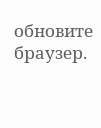обновите браузер.